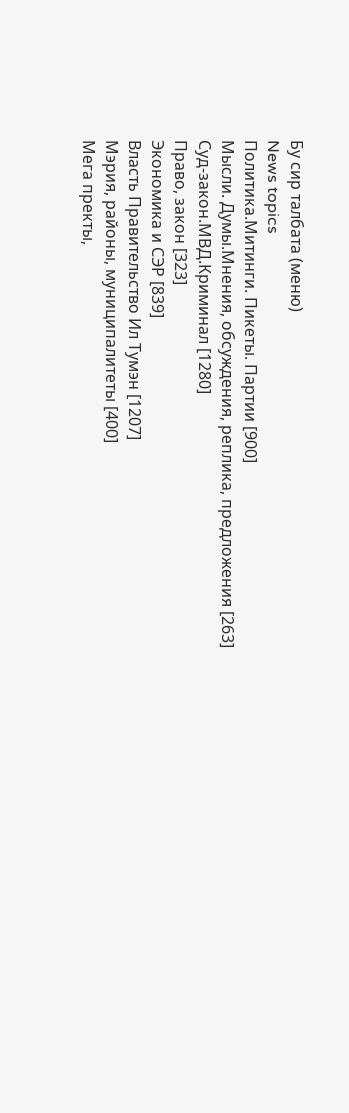Бу сир талбата (меню)
News topics
Политика.Митинги. Пикеты. Партии [900]
Мысли. Думы.Мнения, обсуждения, реплика, предложения [263]
Суд-закон.МВД.Криминал [1280]
Право, закон [323]
Экономика и СЭР [839]
Власть Правительство Ил Тумэн [1207]
Мэрия, районы, муниципалитеты [400]
Мега пректы,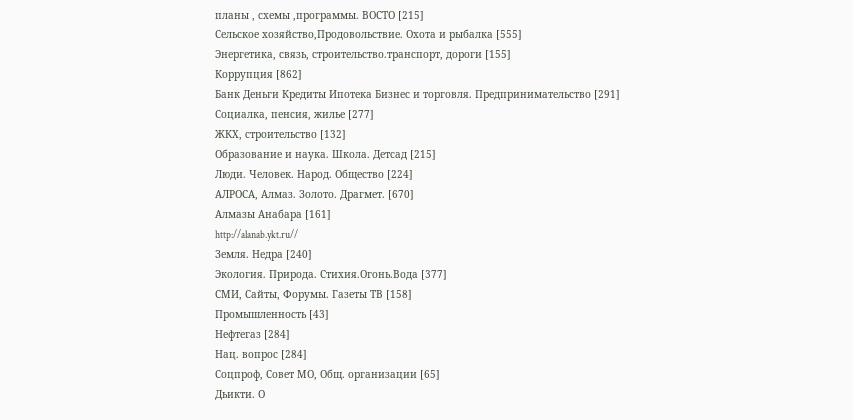планы , схемы ,программы. ВОСТО [215]
Сельское хозяйство,Продовольствие. Охота и рыбалка [555]
Энергетика, связь, строительство.транспорт, дороги [155]
Коррупция [862]
Банк Деньги Кредиты Ипотека Бизнес и торговля. Предпринимательство [291]
Социалка, пенсия, жилье [277]
ЖКХ, строительство [132]
Образование и наука. Школа. Детсад [215]
Люди. Человек. Народ. Общество [224]
АЛРОСА, Алмаз. Золото. Драгмет. [670]
Алмазы Анабара [161]
http://alanab.ykt.ru//
Земля. Недра [240]
Экология. Природа. Стихия.Огонь.Вода [377]
СМИ, Сайты, Форумы. Газеты ТВ [158]
Промышленность [43]
Нефтегаз [284]
Нац. вопрос [284]
Соцпроф, Совет МО, Общ. организации [65]
Дьикти. О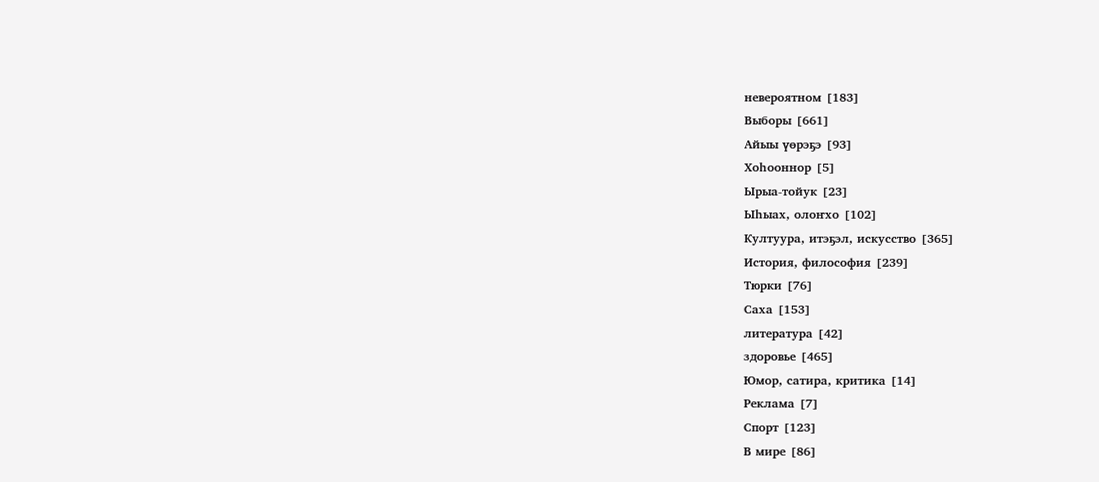невероятном [183]
Выборы [661]
Айыы үөрэҕэ [93]
Хоһооннор [5]
Ырыа-тойук [23]
Ыһыах, олоҥхо [102]
Култуура, итэҕэл, искусство [365]
История, философия [239]
Тюрки [76]
Саха [153]
литература [42]
здоровье [465]
Юмор, сатира, критика [14]
Реклама [7]
Спорт [123]
В мире [86]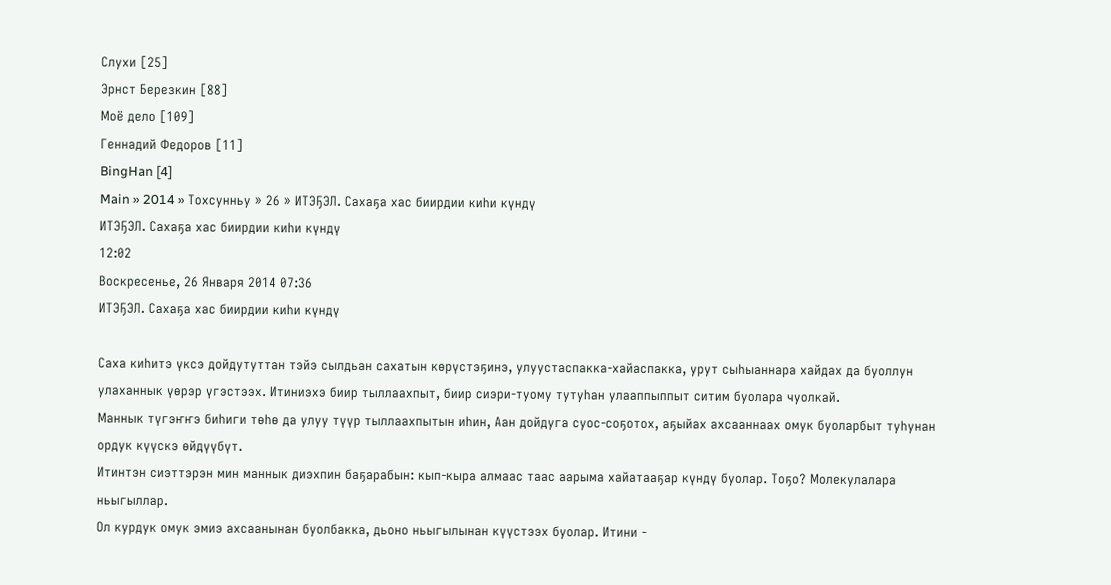Слухи [25]
Эрнст Березкин [88]
Моё дело [109]
Геннадий Федоров [11]
BingHan [4]
Main » 2014 » Тохсунньу » 26 » ИТЭҔЭЛ. Сахаҕа хас биирдии киһи күндү
ИТЭҔЭЛ. Сахаҕа хас биирдии киһи күндү
12:02
Воскресенье, 26 Января 2014 07:36
ИТЭҔЭЛ. Сахаҕа хас биирдии киһи күндү

Саха киһитэ үксэ дойдутуттан тэйэ сылдьан сахатын көрүстэҕинэ, улуустаспакка-хайаспакка, урут сыһыаннара хайдах да буоллун улаханнык үөрэр үгэстээх. Итиниэхэ биир тыллаахпыт, биир сиэри-туому тутуһан улааппыппыт ситим буолара чуолкай.
Маннык түгэҥҥэ биһиги төһө да улуу түүр тыллаахпытын иһин, Аан дойдуга суос-соҕотох, аҕыйах ахсааннаах омук буоларбыт туһунан ордук күүскэ өйдүүбүт.
Итинтэн сиэттэрэн мин маннык диэхпин баҕарабын: кып-кыра алмаас таас аарыма хайатааҕар күндү буолар. Тоҕо? Молекулалара ньыгыллар.
Ол курдук омук эмиэ ахсаанынан буолбакка, дьоно ньыгылынан күүстээх буолар. Итини -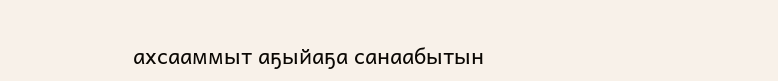ахсааммыт аҕыйаҕа санаабытын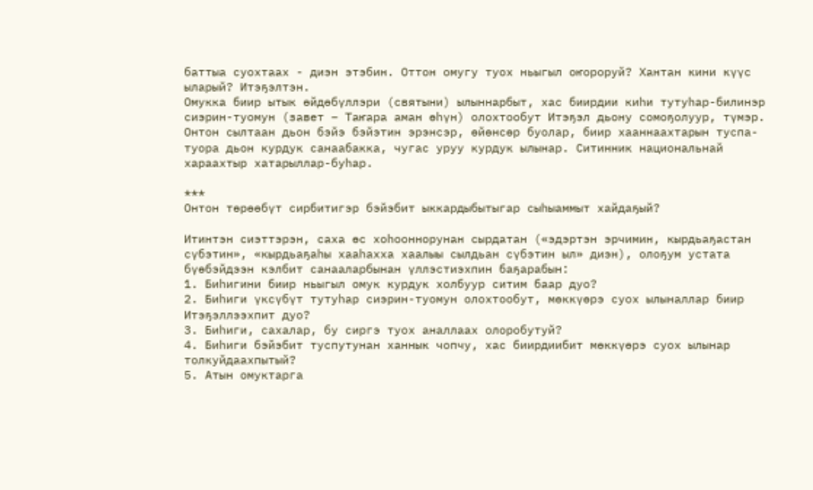баттыа суохтаах - диэн этэбин. Оттон омугу туох ньыгыл оҥороруй? Хантан кини күүс ыларый? Итэҕэлтэн.
Омукка биир ытык өйдөбүллэри (святыни) ылыннарбыт, хас биирдии киһи тутуһар-билинэр сиэрин-туомун (завет – Таҥара аман өһүн) олохтообут Итэҕэл дьону сомоҕолуур, түмэр. Онтон сылтаан дьон бэйэ бэйэтин эрэнсэр, өйөнсөр буолар, биир хааннаахтарын туспа-туора дьон курдук санаабакка, чугас уруу курдук ылынар. Ситинник национальнай хараахтыр хатарыллар-буһар.

***
Онтон төрөөбүт сирбитигэр бэйэбит ыккардыбытыгар сыһыаммыт хайдаҕый?

Итинтэн сиэттэрэн, саха өс хоһооннорунан сырдатан («эдэртэн эрчимин, кырдьаҕастан сүбэтин», «кырдьаҕаһы хааһахха хаалыы сылдьан сүбэтин ыл» диэн), олоҕум устата бүөбэйдээн кэлбит санааларбынан үллэстиэхпин баҕарабын:
1. Биһигини биир ньыгыл омук курдук холбуур ситим баар дуо?
2. Биһиги үксүбүт тутуһар сиэрин-туомун олохтообут, мөккүөрэ суох ылыналлар биир Итэҕэллээхпит дуо?
3. Биһиги, сахалар, бу сиргэ туох аналлаах олоробутуй?
4. Биһиги бэйэбит туспутунан ханнык чопчу, хас биирдиибит мөккүөрэ суох ылынар толкуйдаахпытый?
5. Атын омуктарга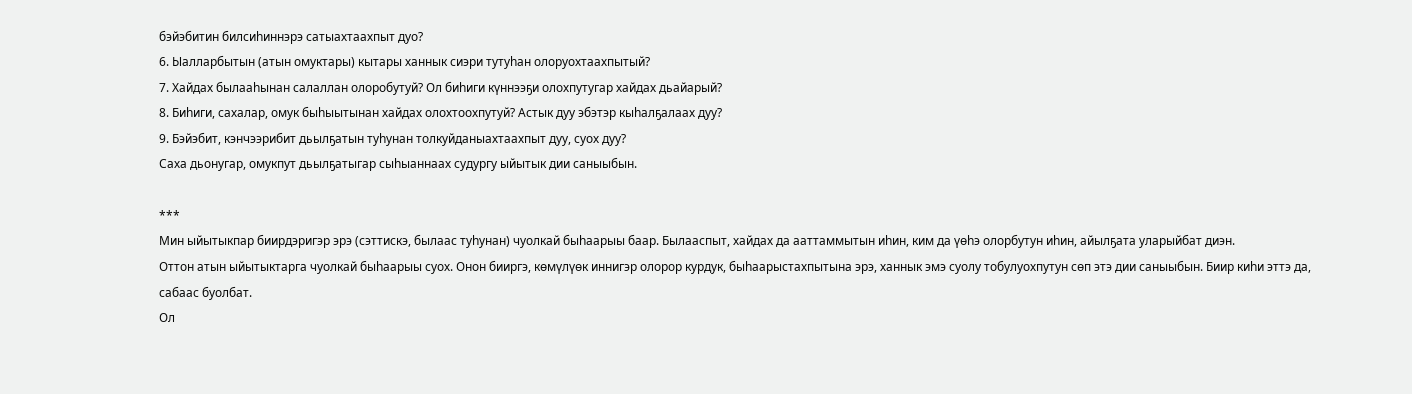бэйэбитин билсиһиннэрэ сатыахтаахпыт дуо?
6. Ыалларбытын (атын омуктары) кытары ханнык сиэри тутуһан олоруохтаахпытый?
7. Хайдах былааһынан салаллан олоробутуй? Ол биһиги күннээҕи олохпутугар хайдах дьайарый?
8. Биһиги, сахалар, омук быһыытынан хайдах олохтоохпутуй? Астык дуу эбэтэр кыһалҕалаах дуу?
9. Бэйэбит, кэнчээрибит дьылҕатын туһунан толкуйданыахтаахпыт дуу, суох дуу?
Саха дьонугар, омукпут дьылҕатыгар сыһыаннаах судургу ыйытык дии саныыбын.

***
Мин ыйытыкпар биирдэригэр эрэ (сэттискэ, былаас туһунан) чуолкай быһаарыы баар. Былааспыт, хайдах да ааттаммытын иһин, ким да үөһэ олорбутун иһин, айылҕата уларыйбат диэн.
Оттон атын ыйытыктарга чуолкай быһаарыы суох. Онон бииргэ, көмүлүөк иннигэр олорор курдук, быһаарыстахпытына эрэ, ханнык эмэ суолу тобулуохпутун сөп этэ дии саныыбын. Биир киһи эттэ да, сабаас буолбат.
Ол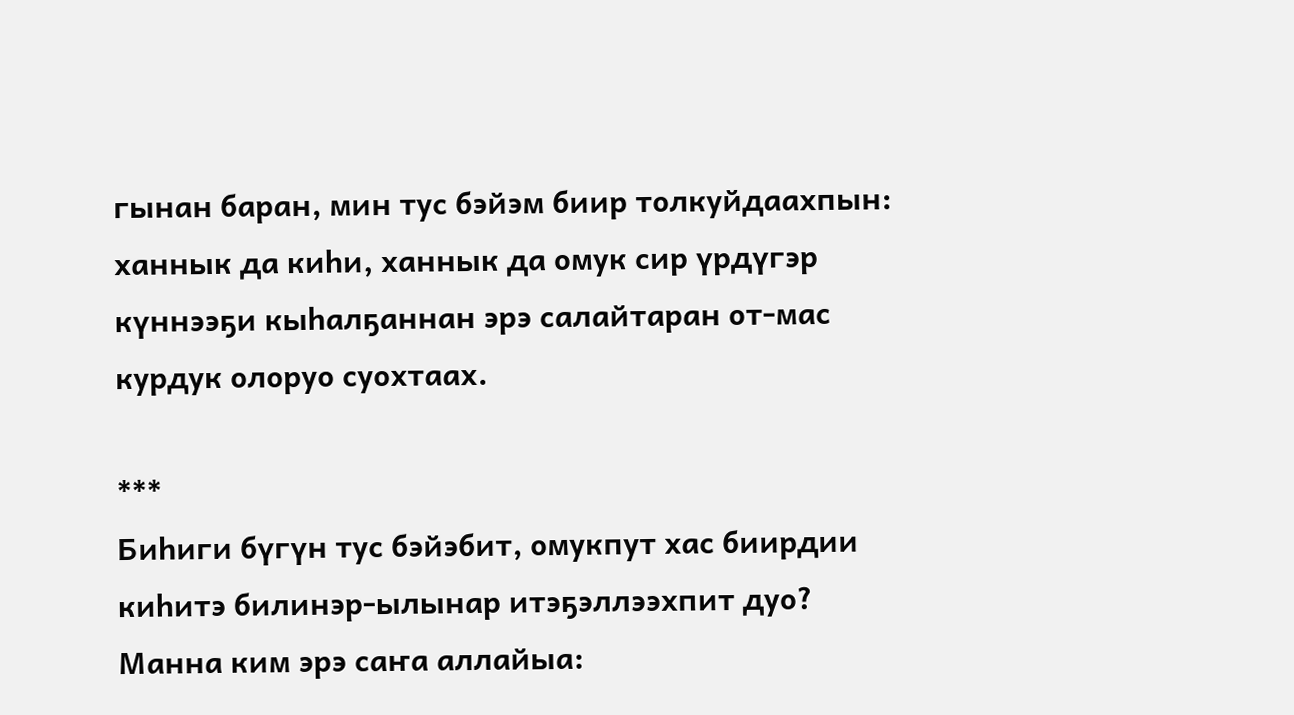гынан баран, мин тус бэйэм биир толкуйдаахпын: ханнык да киһи, ханнык да омук сир үрдүгэр күннээҕи кыһалҕаннан эрэ салайтаран от-мас курдук олоруо суохтаах.

***
Биһиги бүгүн тус бэйэбит, омукпут хас биирдии киһитэ билинэр-ылынар итэҕэллээхпит дуо?
Манна ким эрэ саҥа аллайыа: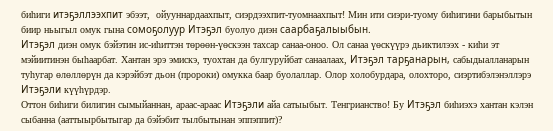биһиги итэҕэллээхпит эбээт,  ойууннардаахпыт, сиэрдээхпит-туомнаахпыт! Мин ити сиэри-туому биһигини барыбытын биир ньыгыл омук гына сомоҕолуур Итэҕэл буолуо диэн саарбаҕалыыбын.
Итэҕэл диэн омук бэйэтин ис-иһиттэн төрөөн-үөскээн тахсар санаа-оноо. Ол санаа үөскүүрэ дьиктилээх - киһи эт мэйиитинэн быһаарбат. Хантан эрэ эмискэ, туохтан да булгуруйбат санаалаах, Итэҕэл тарҕанарын, сабыдыалланарын туһугар өлөллөрүн да кэрэйбэт дьон (пророки) омукка баар буолаллар. Олор холобурдара, олохторо, сиэртибэлэнэллэрэ Итэҕэли күүһүрдэр.
Оттон биһиги билигин сымыйаннан, араас-араас Итэҕэли айа сатыыбыт. Тенгрианство! Бу Итэҕэл биһиэхэ хантан кэлэн сыбанна (ааттыырбытыгар да бэйэбит тылбытынан эппэппит)?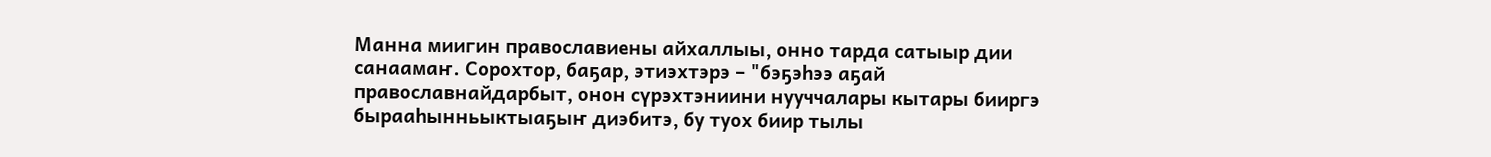Манна миигин православиены айхаллыы, онно тарда сатыыр дии санаамаҥ. Сорохтор, баҕар, этиэхтэрэ – "бэҕэһээ аҕай православнайдарбыт, онон сүрэхтэниини нууччалары кытары бииргэ бырааһынньыктыаҕыҥ диэбитэ, бу туох биир тылы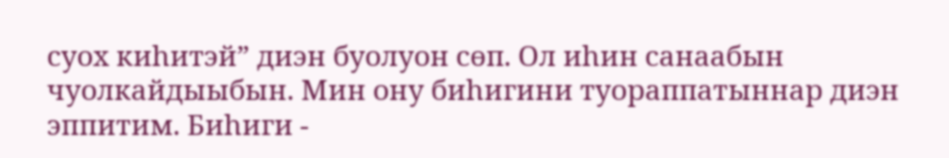суох киһитэй” диэн буолуон сөп. Ол иһин санаабын чуолкайдыыбын. Мин ону биһигини туораппатыннар диэн эппитим. Биһиги -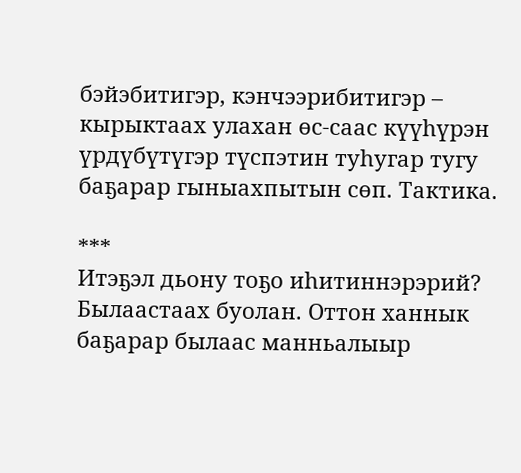бэйэбитигэр, кэнчээрибитигэр – кырыктаах улахан өс-саас күүһүрэн үрдүбүтүгэр түспэтин туһугар тугу баҕарар гыныахпытын сөп. Тактика.

***
Итэҕэл дьону тоҕо иһитиннэрэрий? Былаастаах буолан. Оттон ханнык баҕарар былаас манньалыыр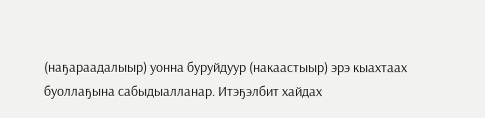(наҕараадалыыр) уонна буруйдуур (накаастыыр) эрэ кыахтаах буоллаҕына сабыдыалланар. Итэҕэлбит хайдах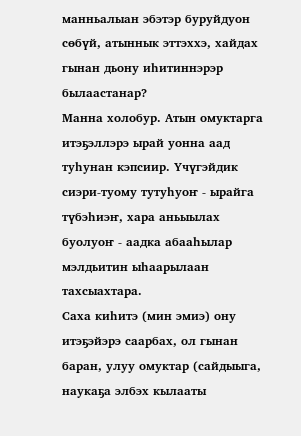манньалыан эбэтэр буруйдуон сөбүй, атыннык эттэххэ, хайдах гынан дьону иһитиннэрэр былаастанар?
Манна холобур. Атын омуктарга итэҕэллэрэ ырай уонна аад туһунан кэпсиир. Үчүгэйдик сиэри-туому тутуһуоҥ - ырайга түбэһиэҥ, хара аньыылах буолуоҥ - аадка абааһылар мэлдьитин ыһаарылаан тахсыахтара.
Саха киһитэ (мин эмиэ) ону итэҕэйэрэ саарбах, ол гынан баран, улуу омуктар (сайдыыга, наукаҕа элбэх кылааты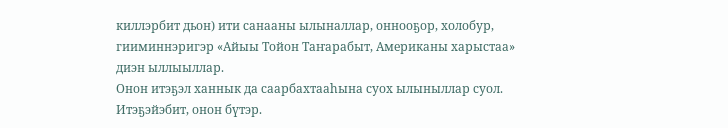киллэрбит дьон) ити санааны ылыналлар, оннооҕор, холобур, гииминнэригэр «Айыы Тойон Таҥарабыт, Американы харыстаа» диэн ыллыыллар.
Онон итэҕэл ханнык да саарбахтааһына суох ылыныллар суол. Итэҕэйэбит, онон бүтэр.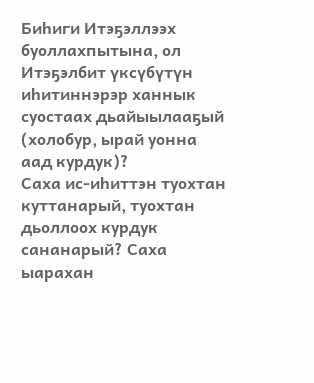Биһиги Итэҕэллээх буоллахпытына, ол Итэҕэлбит үксүбүтүн иһитиннэрэр ханнык суостаах дьайыылааҕый (холобур, ырай уонна аад курдук)?
Саха ис-иһиттэн туохтан куттанарый, туохтан дьоллоох курдук сананарый? Саха ыарахан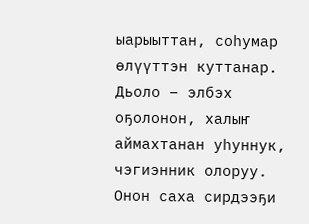ыарыыттан, соһумар өлүүттэн куттанар. Дьоло – элбэх оҕолонон, халыҥ аймахтанан уһуннук, чэгиэнник олоруу.
Онон саха сирдээҕи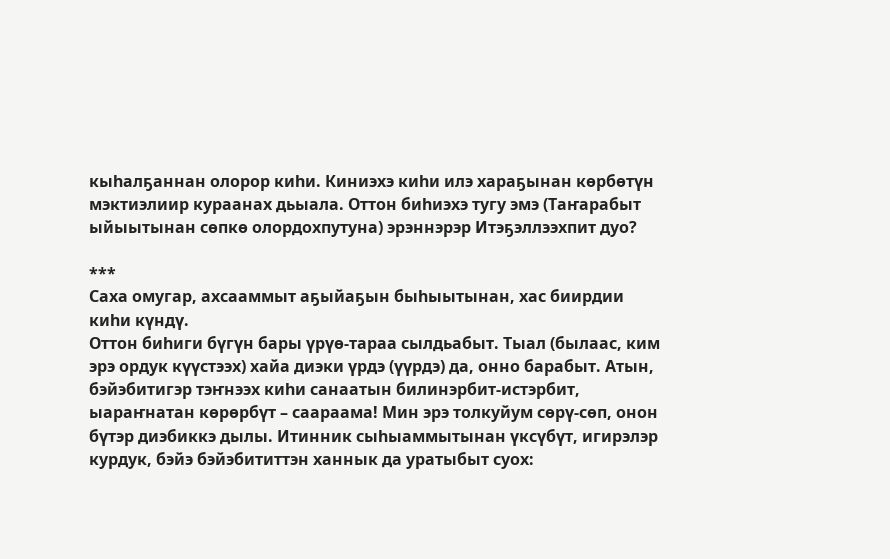кыһалҕаннан олорор киһи. Киниэхэ киһи илэ хараҕынан көрбөтүн мэктиэлиир кураанах дьыала. Оттон биһиэхэ тугу эмэ (Таҥарабыт ыйыытынан сөпкө олордохпутуна) эрэннэрэр Итэҕэллээхпит дуо?

***
Саха омугар, ахсааммыт аҕыйаҕын быһыытынан, хас биирдии киһи күндү.
Оттон биһиги бүгүн бары үрүө-тараа сылдьабыт. Тыал (былаас, ким эрэ ордук күүстээх) хайа диэки үрдэ (үүрдэ) да, онно барабыт. Атын, бэйэбитигэр тэҥнээх киһи санаатын билинэрбит-истэрбит, ыараҥнатан көрөрбүт – саараама! Мин эрэ толкуйум сөрү-сөп, онон бүтэр диэбиккэ дылы. Итинник сыһыаммытынан үксүбүт, игирэлэр курдук, бэйэ бэйэбититтэн ханнык да уратыбыт суох: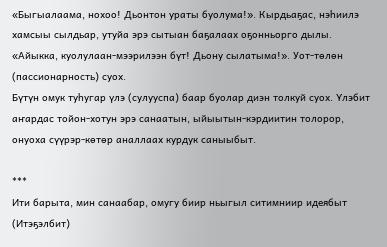«Быгыалаама, нохоо! Дьонтон ураты буолума!». Кырдьаҕас, нэһиилэ хамсыы сылдьар, утуйа эрэ сытыан баҕалаах оҕонньорго дылы. «Айыкка, куолулаан-мээрилээн бүт! Дьону сылатыма!». Уот-төлөн (пассионарность) суох.
Бүтүн омук туһугар үлэ (сулууспа) баар буолар диэн толкуй суох. Үлэбит аҥардас тойон-хотун эрэ санаатын, ыйыытын-кэрдиитин толорор, онуоха сүүрэр-көтөр аналлаах курдук саныыбыт.

***
Ити барыта, мин санаабар, омугу биир ньыгыл ситимниир идеябыт (Итэҕэлбит)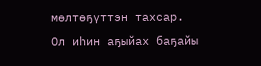мөлтөҕүттэн тахсар. Ол иһин аҕыйах баҕайы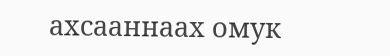ахсааннаах омук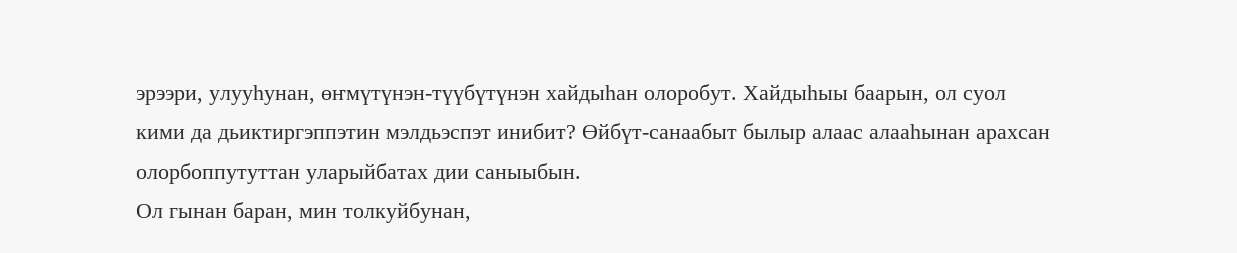эрээри, улууһунан, өҥмүтүнэн-түүбүтүнэн хайдыһан олоробут. Хайдыһыы баарын, ол суол кими да дьиктиргэппэтин мэлдьэспэт инибит? Өйбүт-санаабыт былыр алаас алааһынан арахсан олорбоппутуттан уларыйбатах дии саныыбын.
Ол гынан баран, мин толкуйбунан,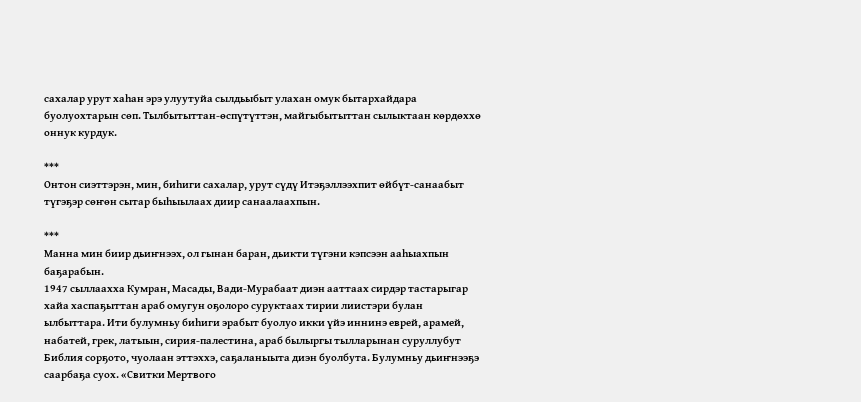сахалар урут хаһан эрэ улуутуйа сылдьыбыт улахан омук бытархайдара буолуохтарын сөп. Тылбытыттан-өспүтүттэн, майгыбытыттан сылыктаан көрдөххө оннук курдук.

***
Онтон сиэттэрэн, мин, биһиги сахалар, урут сүдү Итэҕэллээхпит өйбүт-санаабыт түгэҕэр сөҥөн сытар быһыылаах диир санаалаахпын.

***
Манна мин биир дьиҥнээх, ол гынан баран, дьикти түгэни кэпсээн ааһыахпын баҕарабын.
1947 сыллаахха Кумран, Масады, Вади-Мурабаат диэн ааттаах сирдэр тастарыгар хайа хаспаҕыттан араб омугун оҕолоро суруктаах тирии лиистэри булан ылбыттара. Ити булумньу биһиги эрабыт буолуо икки үйэ иннинэ еврей, арамей, набатей, грек, латыын, сирия-палестина, араб былыргы тылларынан суруллубут Библия сорҕото, чуолаан эттэххэ, саҕаланыыта диэн буолбута. Булумньу дьиҥнээҕэ саарбаҕа суох. «Свитки Мертвого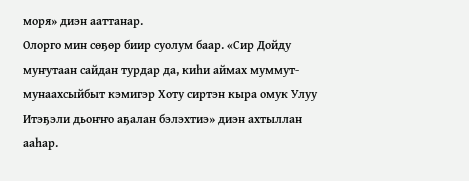моря» диэн ааттанар.
Олорго мин сөҕөр биир суолум баар. «Сир Дойду муҥутаан сайдан турдар да, киһи аймах муммут-мунаахсыйбыт кэмигэр Хоту сиртэн кыра омук Улуу Итэҕэли дьоҥҥо аҕалан бэлэхтиэ» диэн ахтыллан ааһар.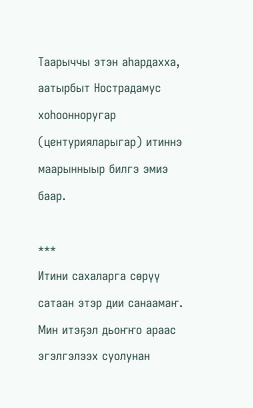Таарыччы этэн аһардахха, аатырбыт Нострадамус хоһоонноругар (центурияларыгар) итиннэ маарынныыр билгэ эмиэ баар.

***
Итини сахаларга сөрүү сатаан этэр дии санаамаҥ. Мин итэҕэл дьоҥҥо араас эгэлгэлээх суолунан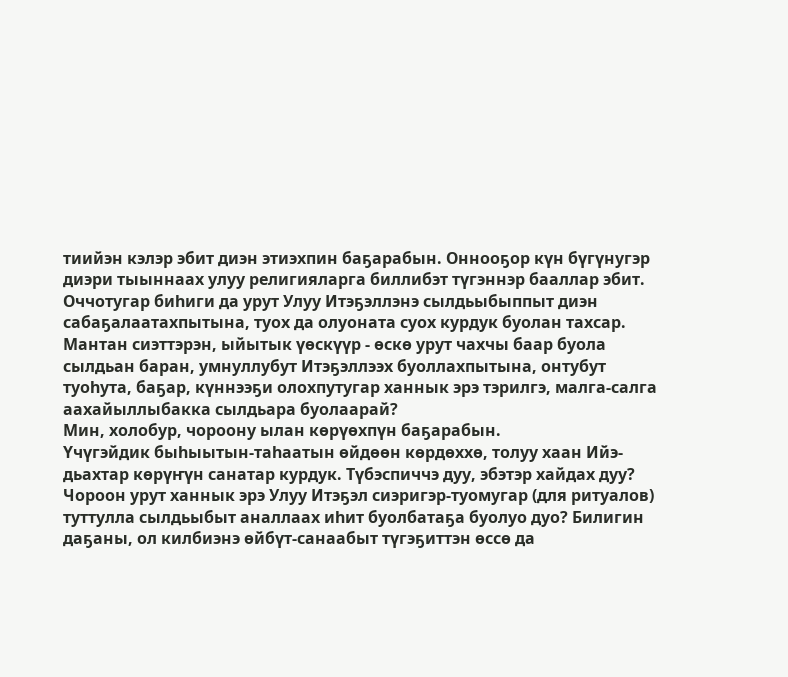тиийэн кэлэр эбит диэн этиэхпин баҕарабын. Оннооҕор күн бүгүнугэр диэри тыыннаах улуу религияларга биллибэт түгэннэр бааллар эбит. Оччотугар биһиги да урут Улуу Итэҕэллэнэ сылдьыбыппыт диэн сабаҕалаатахпытына, туох да олуоната суох курдук буолан тахсар.
Мантан сиэттэрэн, ыйытык үөскүүр - өскө урут чахчы баар буола сылдьан баран, умнуллубут Итэҕэллээх буоллахпытына, онтубут туоһута, баҕар, күннээҕи олохпутугар ханнык эрэ тэрилгэ, малга-салга аахайыллыбакка сылдьара буолаарай?
Мин, холобур, чороону ылан көрүөхпүн баҕарабын.
Үчүгэйдик быһыытын-таһаатын өйдөөн көрдөххө, толуу хаан Ийэ-дьахтар көрүҥүн санатар курдук. Түбэспиччэ дуу, эбэтэр хайдах дуу? Чороон урут ханнык эрэ Улуу Итэҕэл сиэригэр-туомугар (для ритуалов) туттулла сылдьыбыт аналлаах иһит буолбатаҕа буолуо дуо? Билигин даҕаны, ол килбиэнэ өйбүт-санаабыт түгэҕиттэн өссө да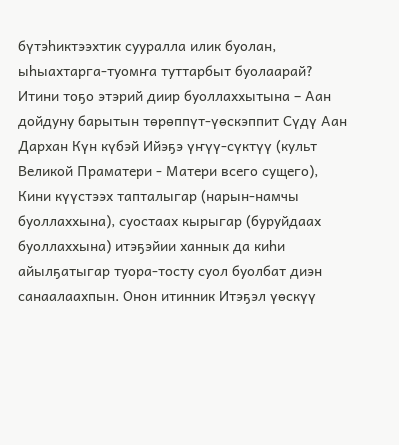бүтэһиктээхтик сууралла илик буолан, ыһыахтарга-туомҥа туттарбыт буолаарай?
Итини тоҕо этэрий диир буоллаххытына – Аан дойдуну барытын төрөппүт-үөскэппит Сүдү Аан Дархан Күн күбэй Ийэҕэ үҥүү-сүктүү (культ Великой Праматери - Матери всего сущего), Кини күүстээх тапталыгар (нарын-намчы буоллаххына), суостаах кырыгар (буруйдаах буоллаххына) итэҕэйии ханнык да киһи айылҕатыгар туора-тосту суол буолбат диэн санаалаахпын. Онон итинник Итэҕэл үөскүү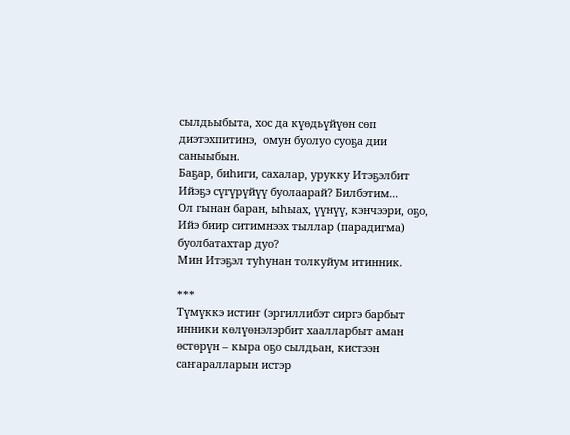сылдьыбыта, хос да күөдьүйүөн сөп диэтэхпитинэ,  омун буолуо суоҕа дии саныыбын.
Баҕар, биһиги, сахалар, урукку Итэҕэлбит Ийэҕэ сүгүрүйүү буолаарай? Билбэтим...
Ол гынан баран, ыһыах, үүнүү, кэнчээри, оҕо, Ийэ биир ситимнээх тыллар (парадигма) буолбатахтар дуо?
Мин Итэҕэл туһунан толкуйум итинник.

***
Түмүккэ истиҥ (эргиллибэт сиргэ барбыт инники көлүөнэлэрбит хаалларбыт аман өстөрүн – кыра оҕо сылдьан, кистээн саҥаралларын истэр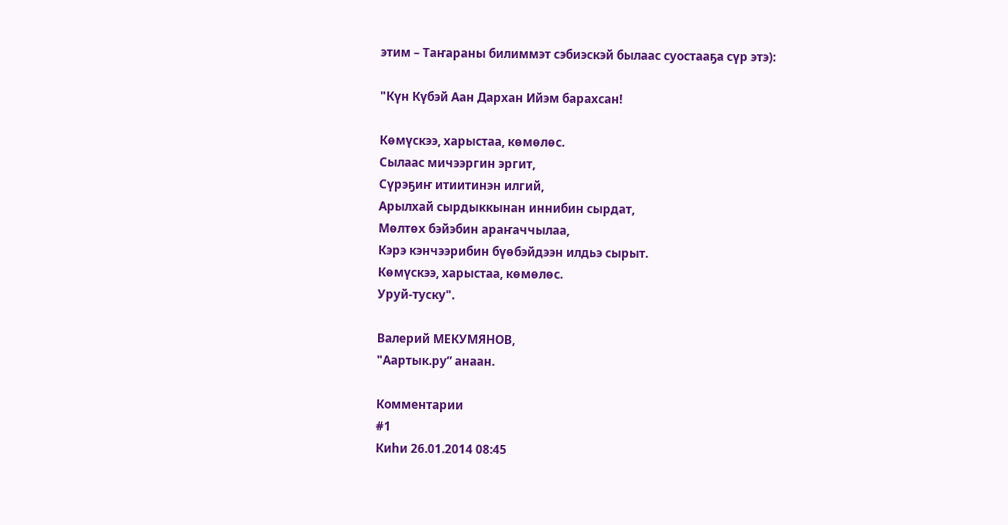этим – Таҥараны билиммэт сэбиэскэй былаас суостааҕа сүр этэ):

"Күн Күбэй Аан Дархан Ийэм барахсан!

Көмүскээ, харыстаа, көмөлөс.
Сылаас мичээргин эргит,
Сүрэҕиҥ итиитинэн илгий,
Арылхай сырдыккынан иннибин сырдат,
Мөлтөх бэйэбин араҥаччылаа,
Кэрэ кэнчээрибин бүөбэйдээн илдьэ сырыт.
Көмүскээ, харыстаа, көмөлөс.
Уруй-туску".

Валерий МЕКУМЯНОВ,
"Аартык.ру” анаан.

Комментарии
#1
Киhи 26.01.2014 08:45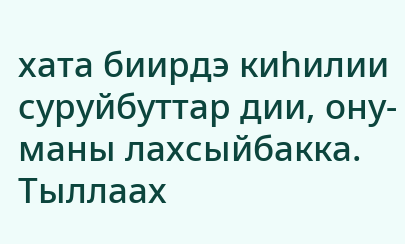хата биирдэ киhилии суруйбуттар дии, ону-маны лахсыйбакка. Тыллаах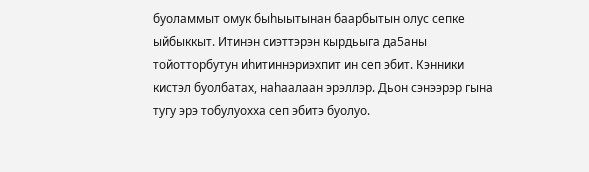буоламмыт омук быhыытынан баарбытын олус сепке ыйбыккыт. Итинэн сиэттэрэн кырдьыга да5аны тойотторбутун иhитиннэриэхпит ин сеп эбит. Кэнники кистэл буолбатах, наhаалаан эрэллэр. Дьон сэнээрэр гына тугу эрэ тобулуохха сеп эбитэ буолуо.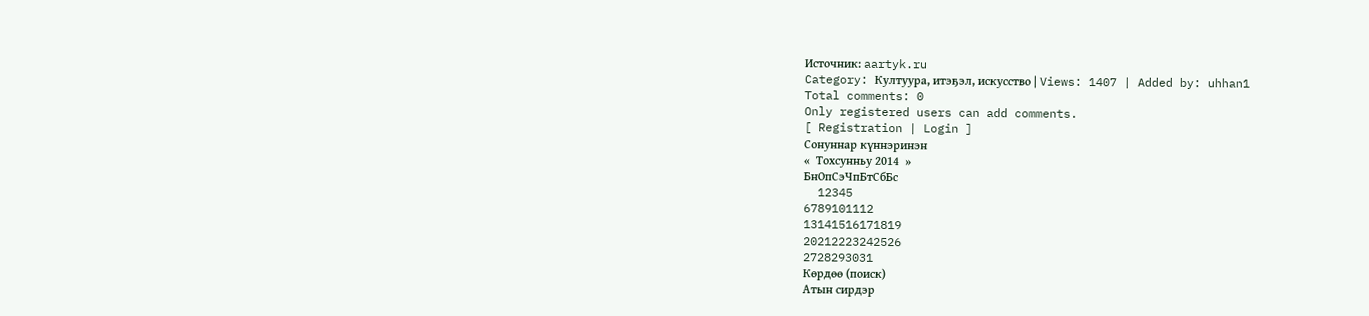Источник: aartyk.ru
Category: Култуура, итэҕэл, искусство | Views: 1407 | Added by: uhhan1
Total comments: 0
Only registered users can add comments.
[ Registration | Login ]
Сонуннар күннэринэн
«  Тохсунньу 2014  »
БнОпСэЧпБтСбБс
  12345
6789101112
13141516171819
20212223242526
2728293031
Көрдөө (поиск)
Атын сирдэр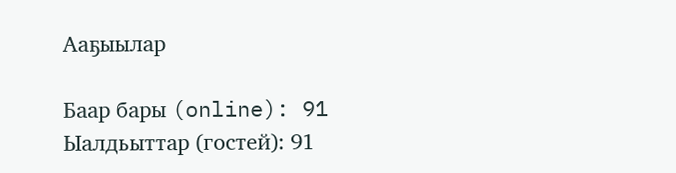Ааҕыылар

Баар бары (online): 91
Ыалдьыттар (гостей): 91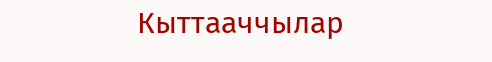Кыттааччылар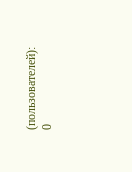(пользователей): 0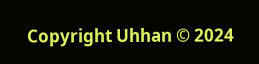Copyright Uhhan © 2024